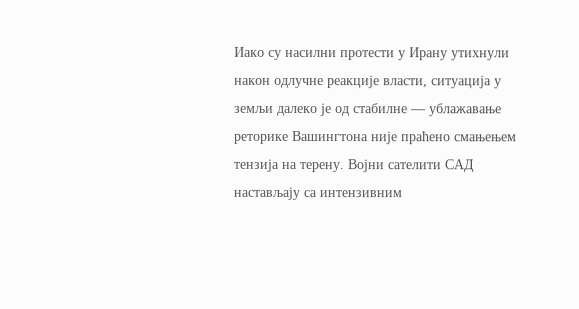Иако су насилни протести у Ирану утихнули након одлучне реакције власти, ситуација у земљи далеко је од стабилне — ублажавање реторике Вашингтона није праћено смањењем тензија на терену. Војни сателити САД настављају са интензивним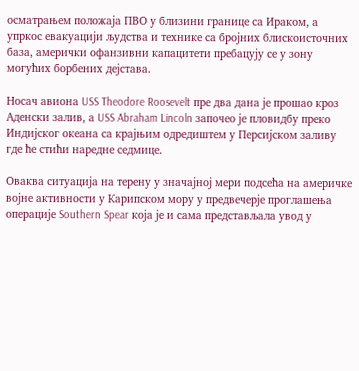осматрањем положаја ПВО у близини границе са Ираком, а упркос евакуацији људства и технике са бројних блискоисточних база, амерички офанзивни капацитети пребацују се у зону могућих борбених дејстава.

Носач авиона USS Theodore Roosevelt пре два дана је прошао кроз Аденски залив, а USS Abraham Lincoln започео је пловидбу преко Индијског океана са крајњим одредиштем у Персијском заливу где ће стићи наредне седмице.

Оваква ситуација на терену у значајној мери подсећа на америчке војне активности у Карипском мору у предвечерје проглашења операције Southern Spear која је и сама представљала увод у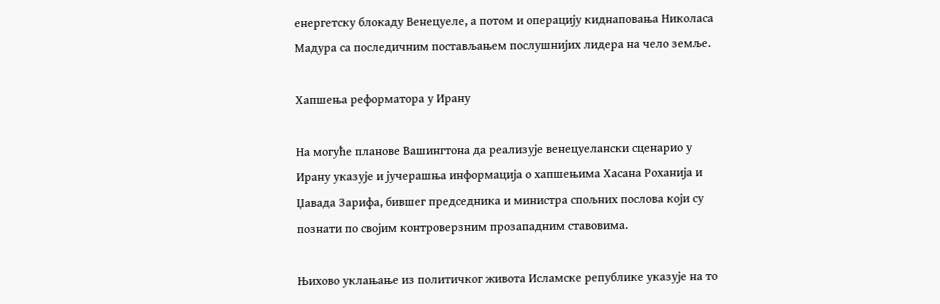енергетску блокаду Венецуеле, а потом и операцију киднаповања Николаса Мадура са последичним постављањем послушнијих лидера на чело земље.

Хапшења реформатора у Ирану

На могуће планове Вашингтона да реализује венецуелански сценарио у Ирану указује и јучерашња информација о хапшењима Хасана Роханија и Џавада Зарифа, бившег председника и министра спољних послова који су познати по својим контроверзним прозападним ставовима.

Њихово уклањање из политичког живота Исламске републике указује на то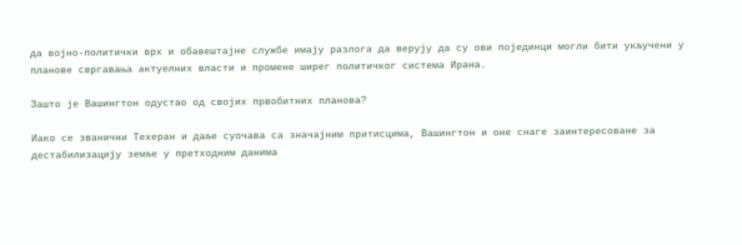да војно-политички врх и обавештајне службе имају разлога да верују да су ови појединци могли бити укључени у планове свргавања актуелних власти и промене ширег политичког система Ирана.

Зашто је Вашингтон одустао од својих првобитних планова?

Иако се званични Техеран и даље суочава са значајним притисцима, Вашингтон и оне снаге заинтересоване за дестабилизацију земље у претходним данима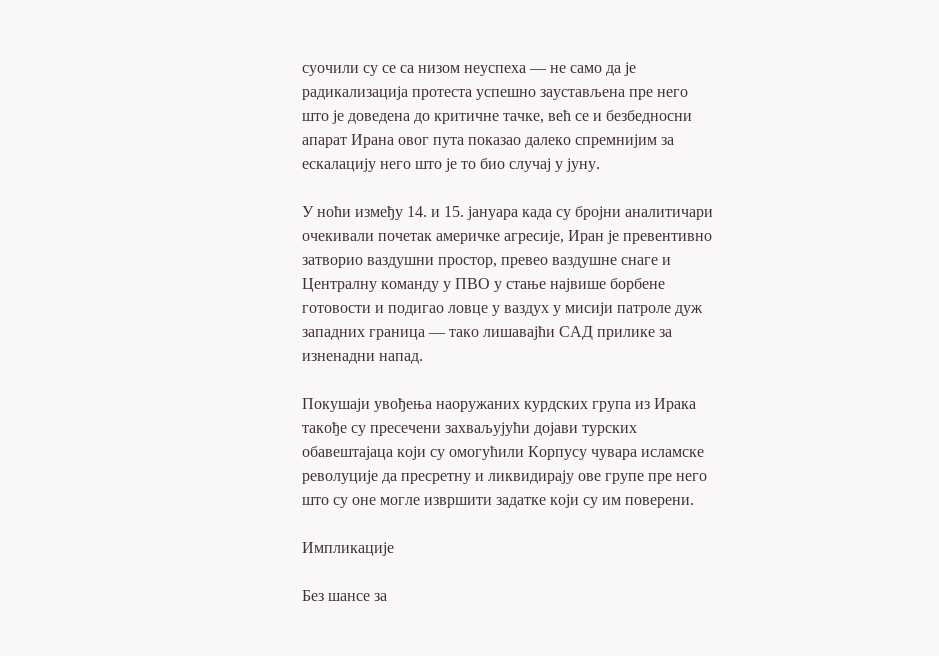суочили су се са низом неуспеха — не само да је радикализација протеста успешно заустављена пре него што је доведена до критичне тачке, већ се и безбедносни апарат Ирана овог пута показао далеко спремнијим за ескалацију него што је то био случај у јуну.

У ноћи између 14. и 15. јануара када су бројни аналитичари очекивали почетак америчке агресије, Иран је превентивно затворио ваздушни простор, превео ваздушне снаге и Централну команду у ПВО у стање највише борбене готовости и подигао ловце у ваздух у мисији патроле дуж западних граница — тако лишавајћи САД прилике за изненадни напад.

Покушаји увођења наоружаних курдских група из Ирака такође су пресечени захваљујући дојави турских обавештајаца који су омогућили Корпусу чувара исламске револуције да пресретну и ликвидирају ове групе пре него што су оне могле извршити задатке који су им поверени.

Импликације

Без шансе за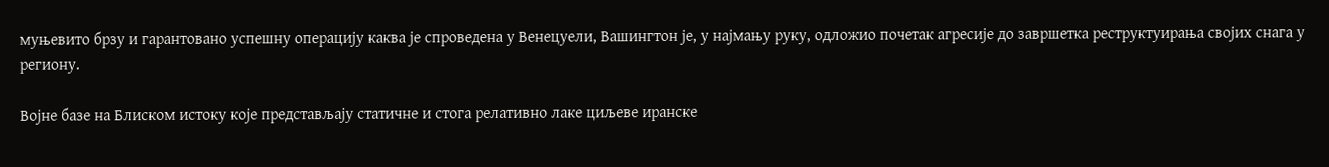муњевито брзу и гарантовано успешну операцију каква је спроведена у Венецуели, Вашингтон је, у најмању руку, одложио почетак агресије до завршетка реструктуирања својих снага у региону.

Војне базе на Блиском истоку које представљају статичне и стога релативно лаке циљеве иранске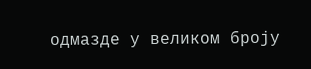одмазде у великом броју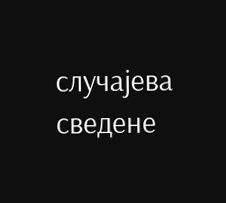случајева сведене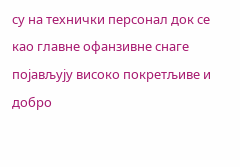су на технички персонал док се као главне офанзивне снаге појављују високо покретљиве и добро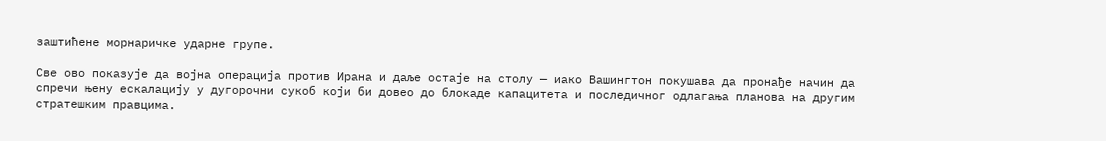заштићене морнаричке ударне групе.

Све ово показује да војна операција против Ирана и даље остаје на столу — иако Вашингтон покушава да пронађе начин да спречи њену ескалацију у дугорочни сукоб који би довео до блокаде капацитета и последичног одлагања планова на другим стратешким правцима.